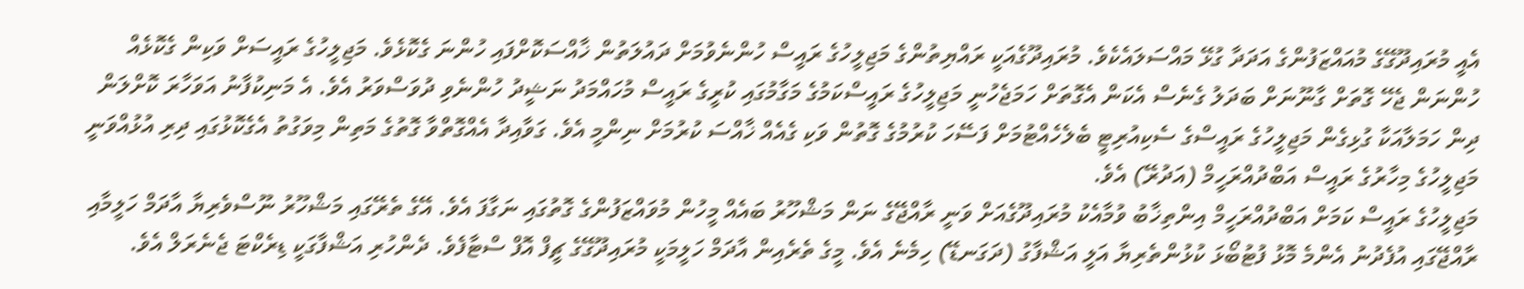އެއީ މުރައިދޫގޭގެ މުއައްޒަފުންގެ އަދަދާ ގުޅޭ މައްސަލައެކެވެ. މުރައިދޫގެއަކީ ރައްޔިތުންގެ މަޖިލީހުގެ ރައީސް ހުންނެވުމަށް ދައުލަތުން ޚާއްސަކޮށްފައި ހުންނަ ގެކޮޅެވެ. މަޖިލީހުގެ ރައީސަށް ވަކިން ގެކޮޅެއް ހުންނަން ޖެހޭ ގޮތަށް ގާނޫނަށް ބަދަލު ގެނެސް އެކަން އެގޮތަށް ހަމަޖެހުނީ މަޖިލީހުގެ ރައީސްކަމުގެ މަގާމުގައި ކުރީގެ ރައީސް މުހައްމަދު ނަޝީދު ހުންނެވި ދުވަސްވަރު އެވެ. އެ މަނިކުފާނު އަވަހާރަ ކޮށްލަން ދިން ހަމަލާއަކާ ގުޅިގެން މަޖިލީހުގެ ރައީސްގެ ސެކިއުރިޓީ ބެލެހެއްޓުމަށް ފަސޭހަ ކުރުމުގެ ގޮތުން ވަކި ގެއެއް ޚާއްސަ ކުރުމަށް ނިންމީ އެވެ. ގަވާއިދާ އެއްގޮތްވާ ގޮތުގެ މަތިން މިވަގުތު އެގެކޮޅުގައި ދިރި އުޅުއްވަނީ މަޖިލީހުގެ މިހާރުގެ ރައީސް އަބްދުއްރަހީމް (އަދުރޭ) އެވެ.
މަޖިލީހުގެ ރައީސް ކަމަށް އަބްދުއްރަހީމް އިންތިޚާބު ވުމާއެކު މުރައިދޫގެއަށް ވަނީ ރާއްޖޭގެ ނަން މަޝްހޫރު ބައެއް މީހުން މުވައްޒަފުންގެ ގޮތުގައި ނަގާފަ އެވެ. އޭގެ ތެރޭގައި މަޝްހޫރު ނޫސްވެރިޔާ އާދަމް ހަލީމާއި ރާއްޖޭގައި އުފެދުނު އެންމެ މޮޅު ފުޓުބޯޅަ ކުޅުންތެރިޔާ އަލީ އަޝްފާގު (ދަގަނޑޭ) ހިމެނެ އެވެ. މީގެ ތެރެއިން އާދަމް ހަލީމަކީ މުރައިދޫގޭގެ ޗީފް އޮފް ސްޓާފެވެ. ދެންހުރި އަޝްފާގަކީ ޑިރެކްޓަ ޖެނެރަލް އެވެ.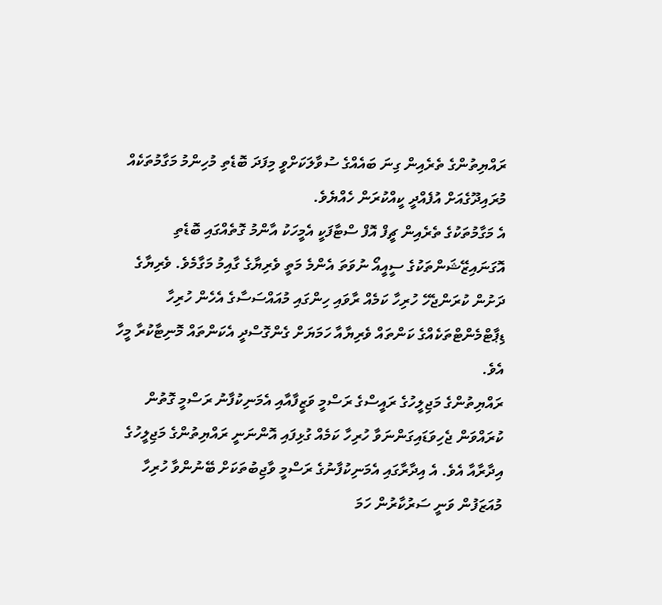ރައްޔިތުންގެ ތެރެއިން ގިނަ ބައެއްގެ ސުވާލަކަށްވީ މިފަދަ ބޮޑެތި މުހިންމު މަގާމުތަކެއް މުރައިދޫގެއަށް އުފެއްދީ ކީއްކުރަން ހެއްޔެވެ.
އެ މަގާމުތަކުގެ ތެރެއިން ޗީފް އޮފް ސްޓާފަކީ އެމީހަކު އާންމު ގޮތެއްގައި ބޮޑެތި އޮގަނައިޒޭޝަންތަކުގެ ސީއީއޯ ނުވަތަ އެންމެ މަތީ ވެރިޔާގެ ގާއިމު މަގާމެވެ. ވެރިޔާގެ ދަށުން ކުރަންޖެހޭ ހުރިހާ ކަމެއް ރާވައި ހިންގައި މުއައްސަސާގެ އެހެން ހުރިހާ ޑިޕާޓްމެންޓްތަކެއްގެ ކަންތައް ވެރިޔާއާ ހަމަޔަށް ގެންގޮސްދީ އެކަންތައް މޮނިޓާކުރާ މީހާ އެވެ.
ރައްޔިތުންގެ މަޖިލީހުގެ ރައީސްގެ ރަސްމީ ވަޒީފާއާއި އެމަނިކުފާނު ރަސްމީ ގޮތުން ކުރައްވަން ޖެހިވަޑައިގަންނަވާ ހުރިހާ ކަމެއް ގުޅިފައި އޮންނަނީ ރައްޔިތުންގެ މަޖިލީހުގެ އިދާރާއާ އެވެ. އެ އިދާރާގައި އެމަނިކުފާނުގެ ރަސްމީ ވާޖިބުތަކަށް ބޭނުންވާ ހުރިހާ މުއަޒަފުން ވަނީ ސަރުކާރުން ހަމަ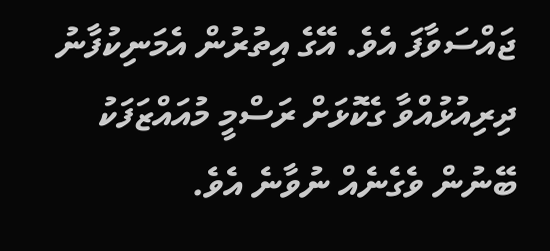ޖައްސަވާފަ އެވެ. އޭގެ އިތުރުން އެމަނިކުފާނު ދިރިއުޅުއްވާ ގެކޮޅަށް ރަސްމީ މުއައްޒަފަކު ބޭނުން ވެގެނެއް ނުވާނެ އެވެ.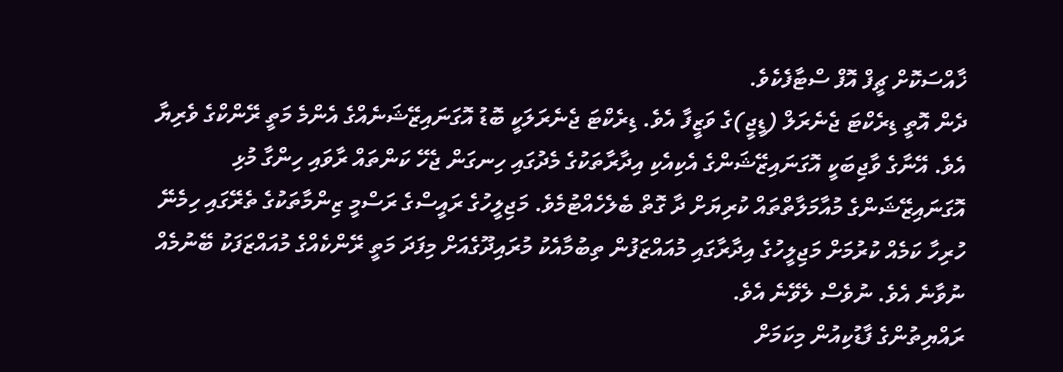ޚާއްސަކޮށް ޗީފް އޮފް ސްޓާފެކެވެ.
ދެން އޮތީ ޑިރެކްޓަ ޖެނެރަލް (ޑީޖީ)ގެ ވަޒީފާ އެވެ. ޑިރެކްޓަ ޖެނެރަލަކީ ބޮޑު އޮގަނައިޒޭޝަނެއްގެ އެންމެ މަތީ ރޭންކްގެ ވެރިޔާ އެވެ. އޭނާގެ ވާޖިބަކީ އޮގަނައިޒޭޝަންގެ އެކިއެކި އިދާރާތަކުގެ މެދުގައި ހިނގަން ޖެހޭ ކަންތައް ރާވައި ހިންގާ މުޅި އޮގަނައިޒޭޝަންގެ މުއާމަލާތްތައް ކުރިޔަށް ދާ ގޮތް ބެލެހެއްޓުމެވެ. މަޖިލީހުގެ ރައީސްގެ ރަސްމީ ޒިންމާތަކުގެ ތެރޭގައި ހިމެނޭ ހުރިހާ ކަމެއް ކުރުމަށް މަޖިލީހުގެ އިދާރާގައި މުއައްޒަފުން ތިބުމާއެކު މުރައިދޫގެއަށް މިފަދަ މަތީ ރޭންކެއްގެ މުއައްޒަފަކު ބޭނުމެއް ނުވާނެ އެވެ. ނުވެސް ލެވޭނެ އެވެ.
ރައްޔިތުންގެ ފާޑުކިއުން މިކަމަށް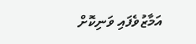އަމާޒުވެފައި ވަނިކޮށް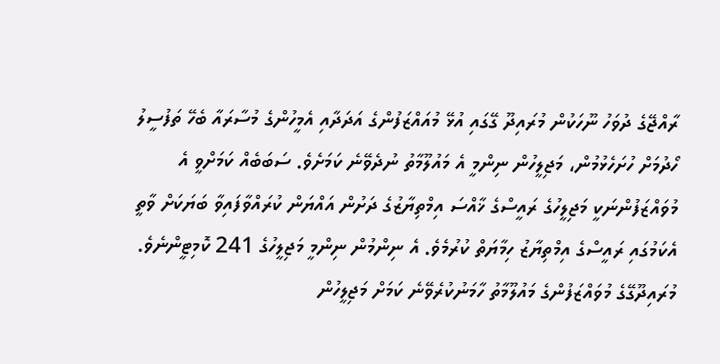ރާއްޖޭގެ ދުވަހު ނޫހަކުން މުރައިދޫ ގޭގައި އުޅޭ މުއައްޒަފުންގެ އަދަދާއި އެމީހުންގެ މުސާރައާ ބެހޭ ތަފުސީލު ހޯދުމަށް ހުށަހެޅުމުން، މަޖިލީހުން ނިންމީ އެ މައުލޫމާތު ނުދެވޭނެ ކަމަށެވެ. ސަބަބެއް ކަމަށްވީ އެ މުވައްޒަފުންނަކީ މަޖިލީހުގެ ރައީސްގެ ޚާއްސަ އިމްތިޔާޒުގެ ދަށުން އައްޔަން ކުރައްވާފައިވާ ބަޔަކަށް ވާތީ އެކަމުގައި ރައީސްގެ އިމްތިޔާޒު ހިމާޔަތް ކުރުމެވެ. އެ ނިންމުން ނިންމީ މަޖިލީހުގެ 241 ކޮމިޓީންނެވެ.
މުރައިދޫގޭގެ މުވައްޒަފުންގެ މައުލޫމާތު ހާމަނުކުރެވޭނެ ކަމަށް މަޖިލީހުން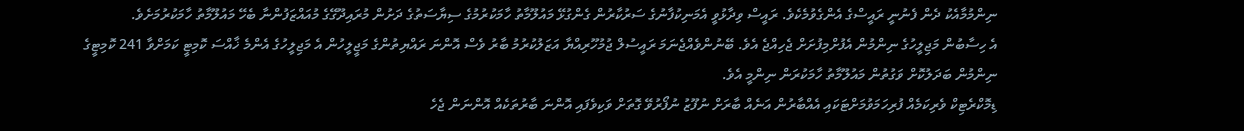ނިންމުމާއެކު ދެން ފެނުނީ ރައީސްގެ އެންގެވުމެކެވެ. ރައީސް ވިދާޅުވީ އެމަނިކުފާނުގެ ސަރުކާރުން ގެންގުޅޭ މައުލޫމާތު ހާމަކުރުމުގެ ސިޔާސަތުގެ ދަށުން މުރައިދޫގޭގެ މުއައްޒަފުންނާ ބެހޭ މައުލޫމާތު ހާމަކުރުމަށެވެ.
އެ ހިސާބުން މަޖިލީހުގެ ނިންމުން އެފުށްމިފުށަށް ޖެހިއްޖެ އެވެ. ބޭނުންވެއްޖެނަމަ ރައީސުލް ޖުމުހޫރިއްޔާ އަޒަލުކުރުމު ބާރު ވެސް އޮންނަ ރައްޔިތުންގެ މަޖީލީހުން އެ މަޖިލީހުގެ އެންމެ ޚާއްސަ ކޮމިޓީ ކަމަށްވާ 241 ކޮމިޓީގެ ނިންމުން ބަދަލުކޮށް ވަގުތުން މައުލޫމާތު ހާމަކުރަން ނިންމީ އެވެ.
ޑިމޮކްރެޓިކް ވެރިކަމެއް ފުރިހަމަވުމަށްޓަކައި އެއްބާރުން އަނެއް ބާރަށް ނުފޫޒު ނުފޯރުވޭ ގޮތަށް ވަކިވެފައި އޮންނަ ބާރުތަކެއް އޮންނަން ޖެހެ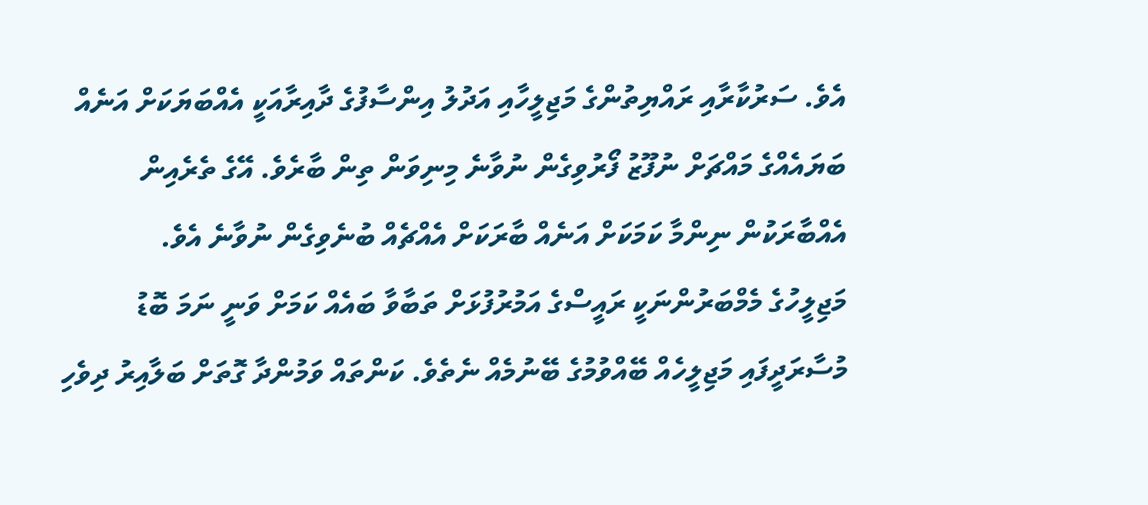އެވެ. ސަރުކާރާއި ރައްޔިތުންގެ މަޖިލީހާއި އަދުލު އިންސާފުގެ ދާއިރާއަކީ އެއްބަޔަކަށް އަނެއް ބަޔައެއްގެ މައްޗަށް ނުފޫޒު ފޯރުވިގެން ނުވާނެ މިނިވަން ތިން ބާރެވެ. އޭގެ ތެރެއިން އެއްބާރަކުން ނިންމާ ކަމަކަށް އަނެއް ބާރަކަށް އެއްޗެއް ބުނެވިގެން ނުވާނެ އެވެ.
މަޖިލީހުގެ މެމްބަރުންނަކީ ރައީސްގެ އަމުރުފުޅަށް ތަބާވާ ބައެއް ކަމަށް ވަނީ ނަމަ ބޮޑު މުސާރަދީފައި މަޖިލީހެއް ބޭއްވުމުގެ ބޭނުމެއް ނެތެވެ. ކަންތައް ވަމުންދާ ގޮތަށް ބަލާއިރު ދިވެހި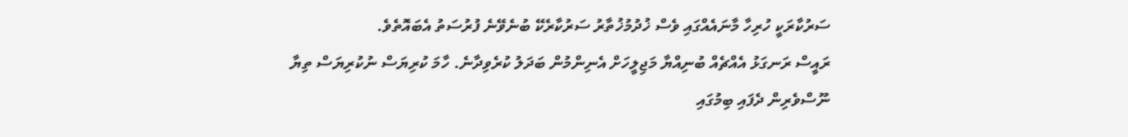ސަރުކާރަކީ ހުރިހާ މާނައެއްގައި ވެސް ޚުދުމުޚުތާރު ސަރުކާރެކޭ ބުނެވޭނެ ފުރުސަތު އެބައޮތެވެ.
ރައީސް ރަނގަޅު އެއްޗެއް ބުނިއްޔާ މަޖިލީހަށް އެނިންމުން ބަދަލު ކުރެވިދާނެ. ހާމަ ކުރިޔަސް ނުކުރިޔަސް ތިޔާ ނޫސްވެރިން ދެފައި ބިމުގައި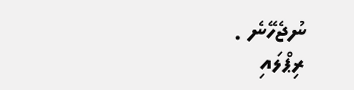ނުޖެހޭނެ .
ރިޕްލައި